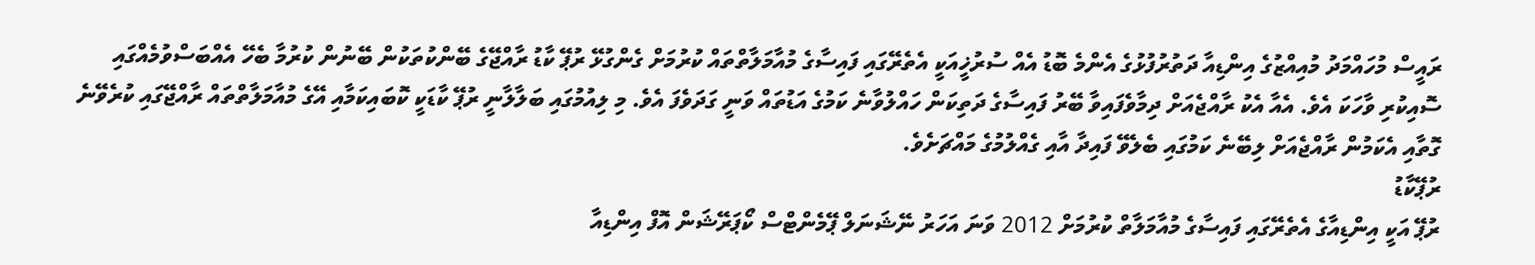ރައީސް މުހައްމަދު މުއިއްޒުގެ އިންޑިއާ ދަތުރުފުޅުގެ އެންމެ ބޮޑު އެއް ސުރުޚީއަކީ އެތެރޭގައި ފައިސާގެ މުއާމަލާތްތައް ކުރުމަށް ގެންގުޅޭ ރުޕޭ ކާޑު ރާއްޖޭގެ ބޭންކުތަކުން ބޭނުން ކުރުމާ ބެހޭ އެއްބަސްވުމެއްގައި ސޮއިކުރި ވާހަކަ އެވެ. އެއާ އެކު ރާއްޖެއަށް ދިމާވެފައިވާ ބޭރު ފައިސާގެ ދަތިކަން ހައްލުވާނެ ކަމުގެ އަޑުތައް ވަނީ ގަދަވެފަ އެވެ. މި ލިއުމުގައި ބަލާލާނީ ރުޕޭ ކާޑަކީ ކޮބައިކަމާއި އޭގެ މުއާމަލާތްތައް ރާއްޖޭގައި ކުރެވޭނެ ގޮތާއި އެކަމުން ރާއްޖެއަށް ލިބޭނެ ކަމުގައި ބެލެވޭ ފައިދާ އާއި ގެއްލުމުގެ މައްޗަށެވެ.
ރުޕޭކާޑު
ރުޕޭ އަކީ އިންޑިއާގެ އެތެރޭގައި ފައިސާގެ މުއާމަލާތް ކުރުމަށް 2012 ވަނަ އަހަރު ނޭޝަނަލް ޕޭމެންޓްސް ކޯޕަރޭޝަން އޮފް އިންޑިއާ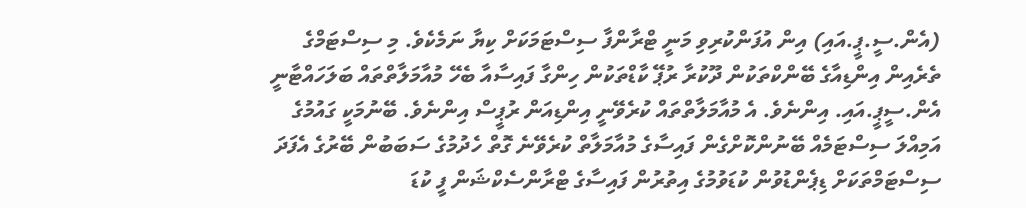(އެން.ސީ.ޕީ.އައި) އިން އުފަންކުރިވި މަނީ ޓްރާންފާ ސިސްޓަމަކަށް ކިޔާ ނަމެކެވެ. މި ސިސްޓަމްގެ ތެރެއިން އިންޑިއާގެ ބޭންކްތަކުން ދޫކުރާ ރުޕޭ ކާޑްތަކުން ހިންގާ ފައިސާއާ ބެހޭ މުއާމަލާތްތައް ބަލަހައްޓާނީ އެން.ސީޕީ.އައި. އިންނެވެ. އެ މުއާމަލާތްތައް ކުރެވޭނީ އިންޑިއަން ރުޕީސް އިންނެވެ. ބޭނުމަކީ ގައުމުގެ އަމިއްލަ ސިސްޓަމެއް ބޭނުންކޮށްގެން ފައިސާގެ މުއާމަލާތް ކުރެވޭނެ ގޮތް ހެދުމުގެ ސަބަބުން ބޭރުގެ އެފަދަ ސިސްޓަމްތަކަށް ޑިޕެންޑުވުން ކުޑަވުމުގެ އިތުރުން ފައިސާގެ ޓްރާންސެކްޝަން ފީ ކުޑަ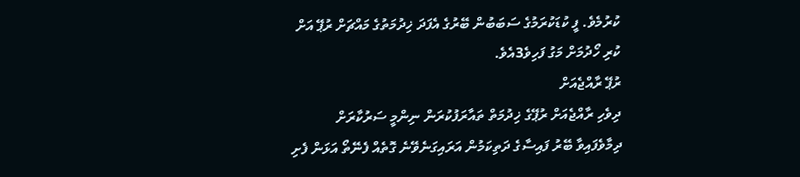ކުރުމެވެ. ފީ ކުޑަކުރަމުގެ ސަބަބުން ބޭރުގެ އެފަދަ ޚިދުމަތުގެ މައްޗަށް ރުޕޭ އަށް ކުރި ހޯދުމަށް މަގު ފަހިވެ3އެވެ.
ރުޕޭ ރާއްޖެއަށް
ދިވެހި ރާއްޖެއަށް ރުޕޭގެ ޚިދުމަތް ތައާރަފުކުރަން ނިންމީ ސަރުކާރަށް ދިމާވެފައިވާ ބޭރު ފައިސާގެ ދަތިކަމުން އަރައިގަނެވޭނެ ގޮތެއް ފެނޭތޯ އަޅަން ފެށި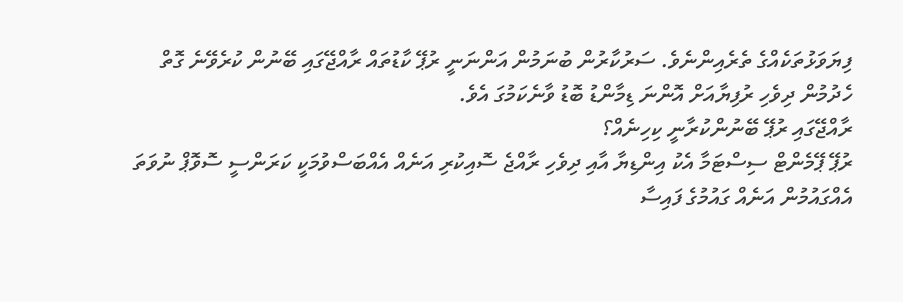ފިޔަވަޅުތަކެއްގެ ތެރެއިންނެވެ. ސަރުކާރުން ބުނަމުން އަންނަނީ ރުޕޭ ކާޑުތައް ރާއްޖޭގައި ބޭނުން ކުރެވޭނެ ގޮތް ހެދުމުން ދިވެހި ރުފިޔާއަށް އޮންނަ ޑިމާންޑު ބޮޑު ވާނެކަމުގަ އެވެ.
ރާއްޖޭގައި ރުޕޭ ބޭނުންކުރާނީ ކިހިނެއް؟
ރުޕޭ ޕޭމެންޓް ސިސްޓަމާ އެކު އިންޑިޔާ އާއި ދިވެހި ރާއްޖެ ސޮއިކުރި އަނެއް އެއްބަސްވުމަކީ ކަރަންސީ ސޮވޮޕް ނުވަތަ އެއްގައުމުން އަނެއް ގައުމުގެ ފައިސާ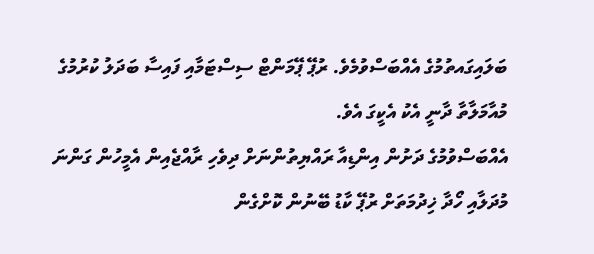ބަލައިގައތުމުގެ އެއްބަސްވުމެވެ. ރުޕޭ ޕޭމަންޓް ސިސްޓަމާއި ފައިސާ ބަދަލު ކުރުމުގެ މުއާމަލާތާ ދާނީ އެކު އެކީގަ އެވެ.
އެއްބަސްވުމުގެ ދަށުން އިންޑިއާ ރައްޔިތުންނަށް ދިވެހި ރާއްޖެއިން އެމީހުން ގަންނަ މުދަލާއި ހޯދާ ޚިދުމަތަށް ރުޕޭ ކާޑު ބޭނުން ކޮށްގެން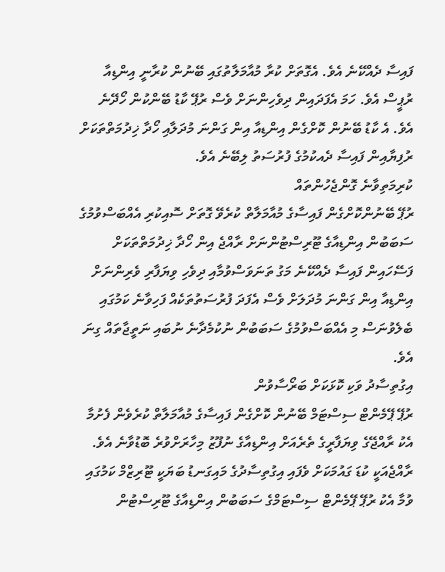ފައިސާ ދެއްކޭނެ އެވެ. އެގޮތަށް ކުރާ މުއާމަލާތުގައި ބޭނުން ކުރާނީ އިންޑިއާ ރުޕީސް އެވެ. ހަމަ އެފަދައިން ދިވެހިންނަށް ވެސް ރުޕޭ ކާޑު ބޭންކުން ހޯދޭނެ އެވެ. އެ ކާޑު ބޭނުން ކޮށްގެން އިންޑިއާ އިން ގަންނަ މުދަލާއި ހޯދާ ޚިދުމަތްތަކަށް ރުފިޔާއިން ފައިސާ ދެއކުމުގެ ފުރުސަތު ލިބޭނެ އެވެ.
ކުރިމަތިވާނެ ގޮންޖެހުންތައް
ރުޕޭ ބޭނުންކޮށްގެން ފައިސާގެ މުއާމަލާތް ކުރެވޭ ގޮތަށް ސޮއިކުރި އެއްބަސްވުމުގެ ސަބަބުން އިންޑިއާގެ ޓޫރިސްޓުންނަށް ރާއްޖެ އިން ހޯދާ ޚިދުމަތްތަކަށް ފަސޭހައިން ފައިސާ ދެއްކޭނެ މަގު ތަނަވަސްވުމާއި ދިވެހި ވިޔަފާރި ވެރިންނަށް އިންޑިއާ އިން ގަންނަ މުދަލަށް ވެސް އެފަދަ ފުރުސަތުތަކެއް ފަހިވާނެ ކަމުގައި ބެލެވުނަސް މި އެއްބަސްވުމުގެ ސަބަބުން ނުކުމެދާނެ ނުބައި ނަތީޖާތައް ގިނަ އެވެ.
އިގުތިސާދު ވަކި ކޮޅަކަށް ބަރޯސާވުން
ރުޕޭ ޕޭމެންޓް ސިސްޓަމް ބޭނުން ކޮށްގެން ފައިސާގެ މުއާމަލާތް ކުރެވެން ފެށުމާ އެކު ރާއްޖޭގެ ވިޔަފާރީގެ ތެރެއަށް އިންޑިއާގެ ނުފޫޒު މިހާރަށްވުރެ ބޮޑުވާނެ އެވެ.
ރާއްޖެއަކީ ކުޑަ ގައުމަކަށް ވެފައި އިގުތިސާދުގެ މައިގަނޑު ބަޔަކީ ޓޫރިޒްމް ކަމުގައި ވުމާ އެކު ރުޕޭ ޕޭމެންޓް ސިސްޓަމްގެ ސަބަބުން އިންޑިއާގެ ޓޫރިސްޓުން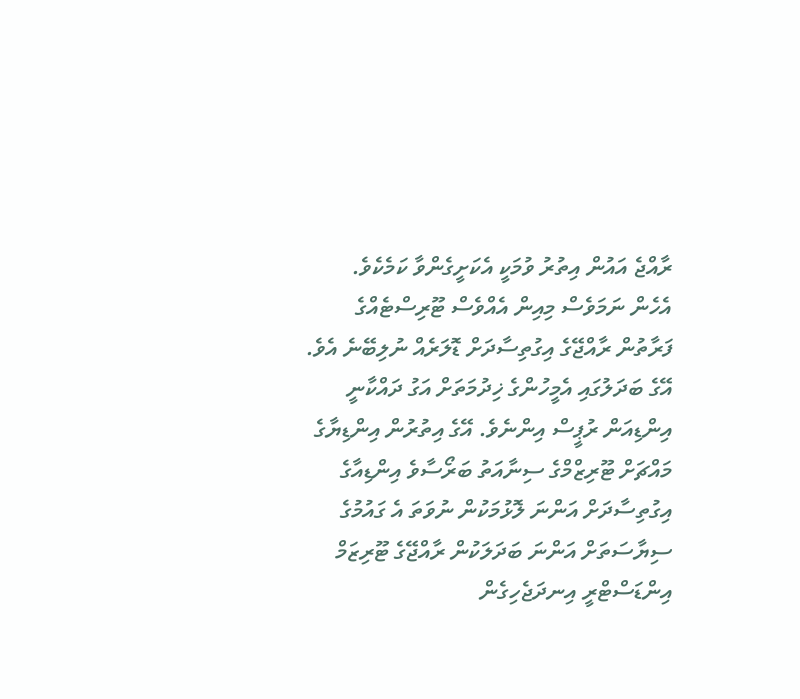ރާއްޖެ އައުން އިތުރު ވުމަކީ އެކަށީގެންވާ ކަމެކެވެ. އެހެން ނަމަވެސް މިއިން އެއްވެސް ޓޫރިސްޓެއްގެ ފަރާތުން ރާއްޖޭގެ އިގުތިސާދަށް ޑޮލަރެއް ނުލިބޭނެ އެވެ. އޭގެ ބަދަލުގައި އެމީހުންގެ ޚިދުމަތަށް އަގު ދައްކާނީ އިންޑިއަން ރުޕީސް އިންނެވެ. އޭގެ އިތުރުން އިންޑިޔާގެ މައްޗަށް ޓޫރިޒްމްގެ ސިނާއަތު ބަރޯސާވެ އިންޑިއާގެ އިގުތިސާދަށް އަންނަ ލޮޅުމަކުން ނުވަތަ އެ ގައުމުގެ ސިޔާސަތަށް އަންނަ ބަދަލަކުން ރާއްޖޭގެ ޓޫރިޒަމް އިންޑަސްޓްރީ އިނދަޖެހިގެން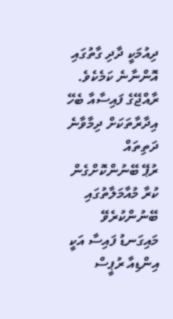ދިއުމަކީ ދާދި ގާތުގައި އޮންނާނެ ކަމެކެވެ.
ރާއްޖޭގެ ފައިސާއާ ބެހޭ އިދާރާތަކަށް ދިމާވާނެ ދަތިތައް
ރުޕޭ ބޭނުންކޮށްގެން ކުރާ މުއާމަލާތުގައި ބޭނުންކުރެވޭ މައިގަނޑު ފައިސާ އަކީ އިންޑިއާ ރުޕީސް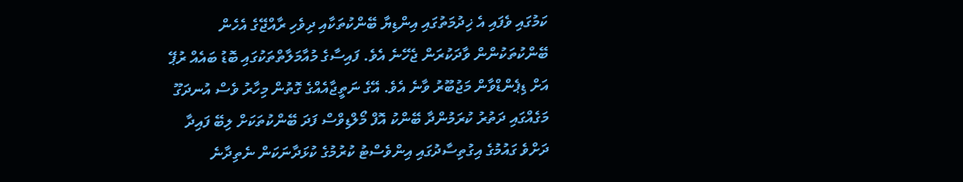ކަމުގައި ވެފައި އެ ޚިދުމަތުގައި އިންޑިޔާ ބޭންކުތަކާއި ދިވެހި ރާއްޖޭގެ އެހެން ބޭންކުތަކުންން ވާދަކުރަން ޖެހޭނެ އެވެ. ފައިސާގެ މުއާމަލާތްތަކުގައި ބޮޑު ބައެއް ރުޕޭ އަށް ޑިޕެންޑްވާން މަޖުބޫރު ވާނެ އެވެ. އޭގެ ނަތީޖާއެއްގެ ގޮތުން މިހާރު ވެސް އުނދަގޫ މަގެއްގައި ދަތުރު ކުރަމުންދާ ބޭންކު އޮފް މޯލްޑިވްސް ފަދަ ބޭންކުތަކަށް ލިބޭ ފައިދާ ދަށްވެ ގައުމުގެ އިގުތިސާދުގައި އިންވެސްޓު ކުރުމުގެ ކުޅަދާނަކަން ނެތިދާނެ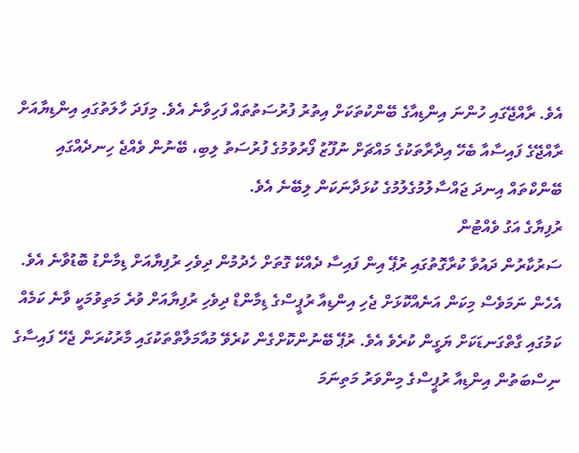އެވެ. ރާއްޖޭގައި ހުންނަ އިންޑިއާގެ ބޭންކުތަކަށް އިތުރު ފުރުސަތުތައް ފަހިވާނެ އެވެ. މިފަދަ ހާލަތުގައި އިންޑިޔާއަށް ރާއްޖޭގެ ފައިސާއާ ބެހޭ އިދާރާތަކުގެ މައްޗަށް ނުފޫޒު ފޯރުވުމުގެ ފުރުސަތު ލިބި، ބޭނުން ވެއްޖެ ހިނދެއްގައި ބޭންކްތައް އިނދަ ޖައްސާލުމުގެލުމުގެ ކުޅަދާނަކަން ލިބޭނެ އެވެ.
ރުފިޔާގެ އަގު ވެއްޓުން
ސަރުކާރުން ދައުވާ ކުރާގޮތުގައި ރުޕޭ އިން ފައިސާ ދެއްކޭ ގޮތަށް ހެދުމުން ދިވެހި ރުފިޔާއަށް ޑިމާންޑު ބޮޑުވާނެ އެވެ. އެހެން ނަމަވެސް މިކަން އަނެއްކޮޅަށް ޖެހި އިންޑިއާ ރުޕީސްގެ ޑިމާންޑް ދިވެހި ރުފިޔާއަށް ވުރެ މަތިވުމަކީ ވާނެ ކަމެއް ކަމުގައި ގާތްގަނޑަކަށް ޔަގީން ކުރެވެ އެވެ. ރުޕޭ ބޭނުންކޮށްގެން ކުރެވޭ މުއާމަލާތްތަކުގައި މާރުކުރަން ޖެހޭ ފައިސާގެ ނިސްބަތުން އިންޑިއާ ރުޕީސްގެ މިންވަރު މަތިނަމަ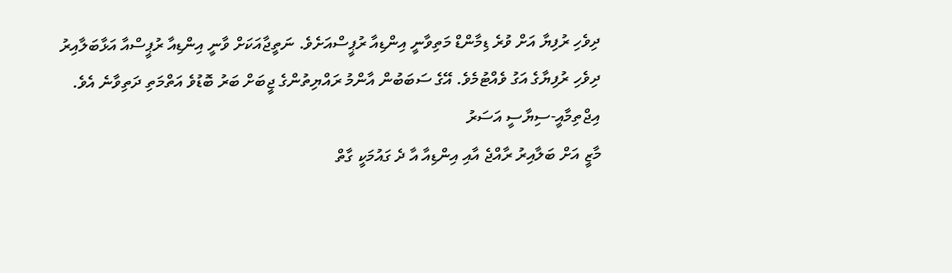ދިވެހި ރުފިޔާ އަށް ވުރެ ޑިމާންޑް މަތިވާނީ އިންޑިއާ ރުޕީސްއަށެވެ. ނަތީޖާއަކަށް ވާނީ އިންޑިއާ ރުޕީސްއާ އަޅާބަލާއިރު ދިވެހި ރުފިޔާގެ އަގު ވެއްޓުމެވެ. އޭގެ ސަބަބުން އާންމު ރައްޔިތުންގެ ޖީބަށް ބަރު ބޮޑުވެ އަތްމަތި ދަތިވާނެ އެވެ.
އިޖްތިމާއީ-ސިޔާސީ އަސަރު
މާޒީ އަށް ބަލާއިރު ރާއްޖެ އާއި އިންޑިއާ އާ ދެ ގައުމަކީ ގާތް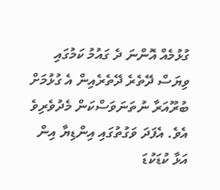ގުޅުމެއް އޮންނަ ދެ ގައުމު ކަމުގައި ވިޔަސް ދޭތެރެ ދޭތެރެއިން އެ ގުޅުމަށް ބުރޫއަރާ ނުތަނަވަސްކަން މެދުވެރިވެ އެވެ. އެފަދަ ވަގުތުގައި އިންޑިޔާ އިން އަޅާ ކުޑަކުޑަ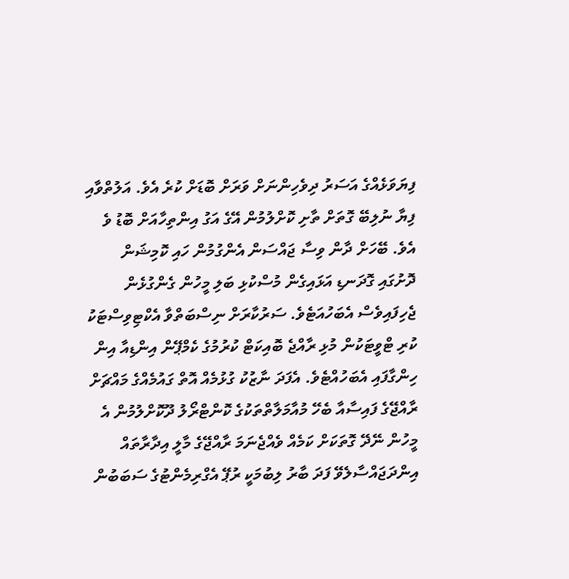ފިޔަވަޅެއްގެ އަސަރު ދިވެހިންނަށް ވަރަށް ބޮޑަށް ކުރެ އެވެ. އަލުތްވާއި ފިޔާ ނުލިބޭ ގޮތަށް ތާށި ކޮށްލުމުން އޭގެ އަގު އިންތިހާއަށް ބޮޑު ވެ އެވެ. ބޭހަށް ދާން ވިސާ ޖައްސަން އެންގުމުން ހައި ކޮމިޝަން ދޮށުގައި ގޮދަނޑި އަޅައިގެން މުސްކުޅި ބަލި މީހުން ގެންގުޅެން ޖެހިފައިވެސް އެބަހުއަޓެވެ. ސަރުކާރަށް ނިސްބަތްވާ އެކްޓިވިސްޓަކު ކުރި ޓްވީޓަކުން މުޅި ރާއްޖެ ބޮއިކަޓް ކުރުމުގެ ކެމްޕޭން އިންޑިއާ އިން ހިންގާފައި އެބަހުއްޓެވެ. އެފަދަ ނާޒުކު ގުޅުމެއް އޮތް ގައުމެއްގެ މައްޗަށް ރާއްޖޭގެ ފައިސާއާ ބެހޭ މުއާމަލާތްތަކުގެ ކޮންޓްރޯލު ދޫކޮށްލުމުން އެ މީހުން ނޭދޭ ގޮތަކަށް ކަމެއް ވެއްޖެނަމަ ރާއްޖޭގެ މާލީ އިދާރާތައް އިންދަޖައްސާލެވޭ ފަދަ ބާރު ލިބުމަކީ ރުޕޭ އެގްރިމެންޓުގެ ސަބަބުން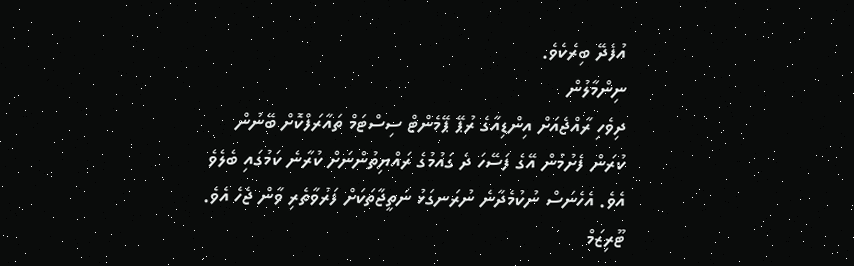އުފެދޭ ބިރެކެވެ.
ނިންމާލުން
ދިވެހި ރާއްޖެއަށް އިންޑިއާގެ ރުޕޭ ޕޭމެންޓް ސިސްޓަމް ތައާރަފްކޮށް ބޭނުން ކުރަން ފެށުމުން އޭގެ ފަސޭހަ ދެ ގައުމުގެ ރައްޔިތުންނަށް ކުރާނެ ކަމުގައި ބެލެވެ އެވެ. އެހެނަސް ނުކުމެދާނެ ނުރަނގަޅު ނަތީޖާތަކަށް ފަރުވާތެރި ވާން ޖެހެ އެވެ. ޓޫރިޒަމް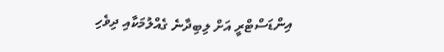އިންޑަސްޓްރީ އަށް ލިބިދާނެ ގެއްލުމަކާއި ދިވެހި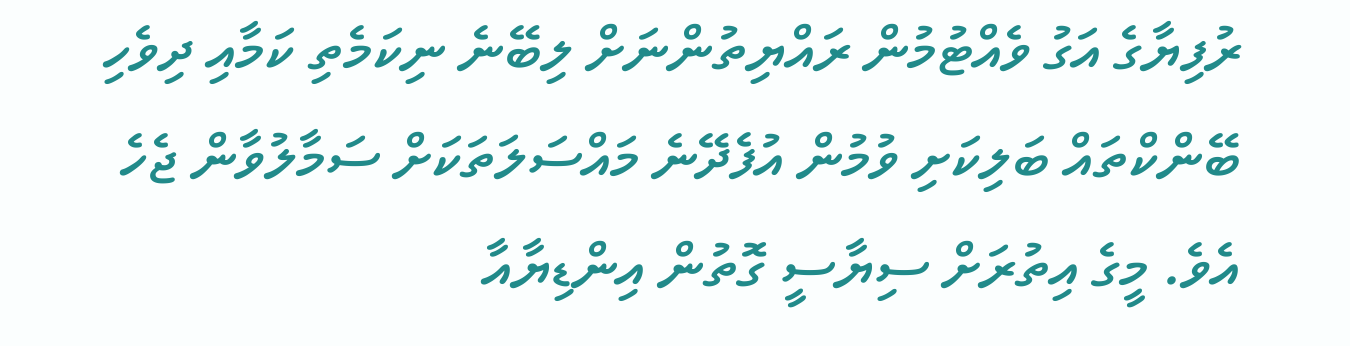ރުފިޔާގެ އަގު ވެއްޓުމުން ރައްޔިތުންނަށް ލިބޭނެ ނިކަމެތި ކަމާއި ދިވެހި ބޭންކްތައް ބަލިކަށި ވުމުން އުފެދޭނެ މައްސަލަތަކަށް ސަމާލުވާން ޖެހެ އެވެ. މީގެ އިތުރަށް ސިޔާސީ ގޮތުން އިންޑިޔާއާ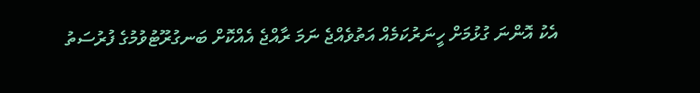އެކު އޮންނަ ގުޅުމަށް ހީނަރުކަމެއް އަތުވެއްޖެ ނަމަ ރާއްޖެ އެއްކޮށް ބަނގުރޫޓުވުމުގެ ފުރުސަތު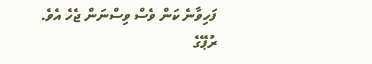ފަހިވާނެ ކަން ވެސް ވިސްނަން ޖެހެ އެވެ. ރުޕޭގެ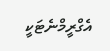އެގްރީމްނެޓަކީ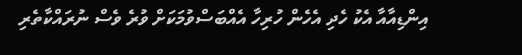އިންޑިއާއާ އެކު ހެދި އެހެން ހުރިހާ އެއްބަސްވުމަކަށް ވުރެ ވެސް ނުރައްކާތެރި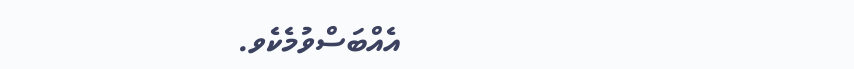އެއްބަސްވުމެކެވ.